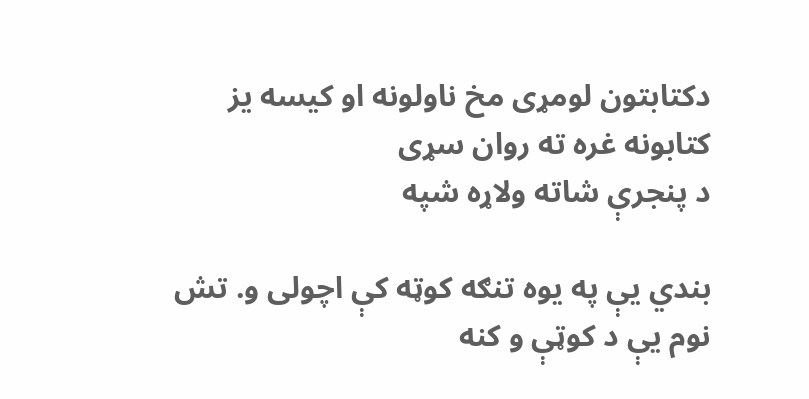دکتابتون لومړی مخ ناولونه او کیسه یز کتابونه غره ته روان سړی
د پنجرې شاته ولاړه شپه

بندي يې په يوه تنګه كوټه كې اچولى و. تش نوم يې د كوټې و كنه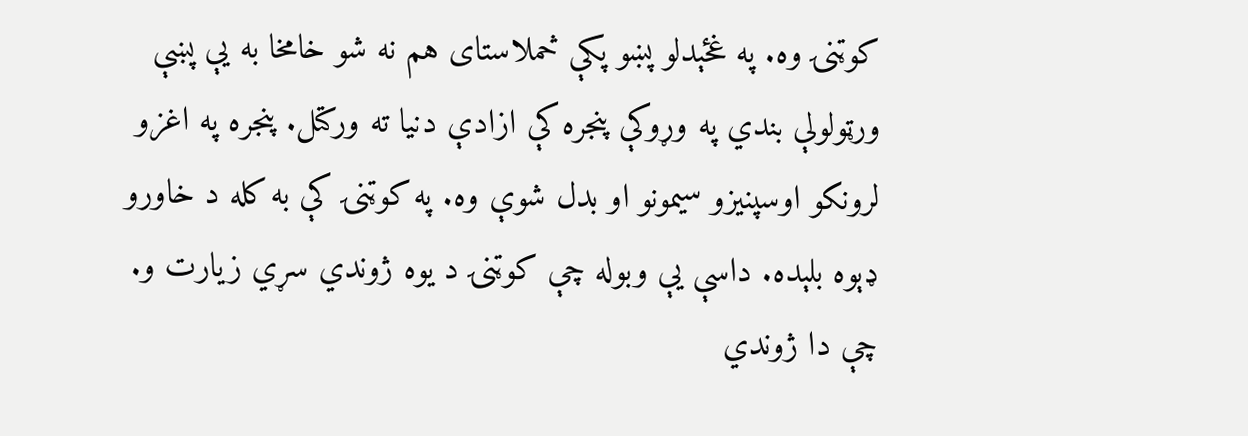كوټنۍ وه. په غځېدلو پښو پكې څملاستاى هم نه شو خامخا به يې پښې ورټولولې بندي په وړوكې پنجره كې ازادې دنيا ته وركتل. پنجره په اغزو لرونكو اوسپنيزو سيمونو او بدل شوې وه. په كوټنۍ كې به كله د خاورو ډېوه بلېده. داسې يې وبوله چې كوټنۍ د يوه ژوندي سړي زيارت و. چې دا ژوندي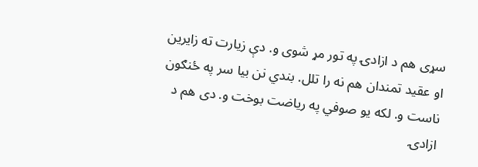سړى هم د ازادۍ په تور مړ شوى و. دې زيارت ته زايرين او عقيد تمندان هم نه را تلل. بندي نن بيا سر په ځنګون ناست و. لكه يو صوفي په رياضت بوخت و. دى هم د ازادۍ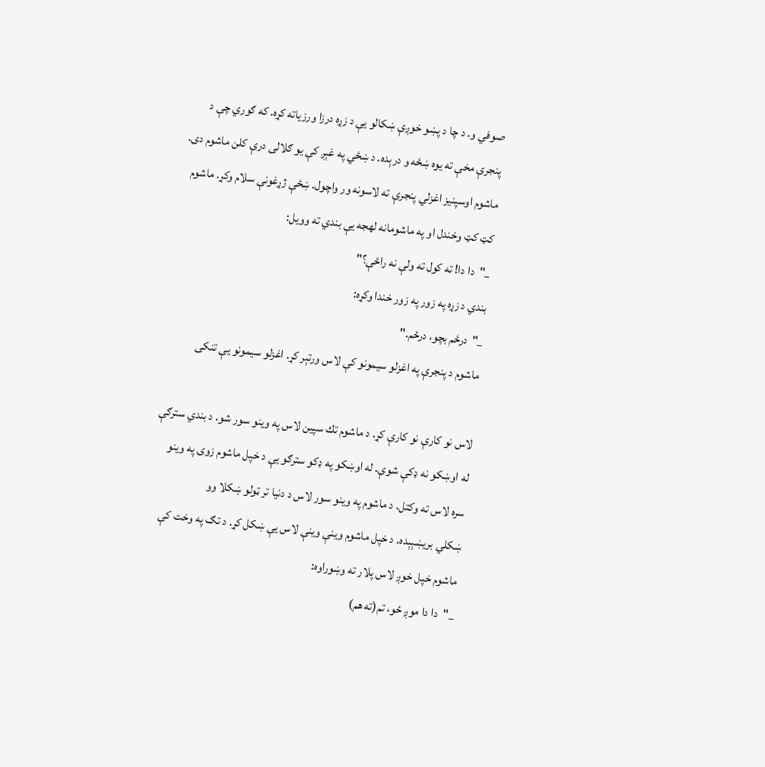صوفي و. د چا د پښو خوږې ښكالو يې د زړه درزا ورزياته كړه. كه ګوري چې د پنجرې مخې ته يوه ښځه و درېده. د ښځي په غېږ كې يو ګلالى درې كلن ماشوم دى. ماشوم اوسپنيز اغزلي پنجرې ته لاسونه ور واچول. ښځې ژړغونې سلام وكړ. ماشوم كټ كټ وخندل او په ماشومانه لهجه يې بندي ته وويل:
_"دا دا! ته كول ته ولې نه راځې؟"
بندي د زړه په زور په زور خندا وكړه:
_"درځم بچو، درځم."
ماشوم د پنجرې په اغزلو سيمونو كې لاس ورتېر كړ. اغزلو سيمونو يې تنكى

لاس نو كارې نو كارې كړ. د ماشوم تك سپين لاس په وينو سور شو. د بندي سترګې له اوښكو نه ډكې شوې. له اوښكو په ډكو سترګو يې د خپل ماشوم زوى په وينو سره لاس ته وكتل. د ماشوم په وينو سور لاس د دنيا تر ټولو ښكلا وو
ښكلي بريښېېده. د خپل ماشوم وينې وينې لاس يې ښكل كړ. د تګ په وخت كې ماشوم خپل خوږ لاس پلار ته وښوراوه:
_"دا دا موږ ځو، تم(ته هم)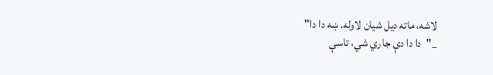لاشه، ماته ديل شيان لاوله. ښه دا دا"
_"دا دا دې جاري شي، تاسې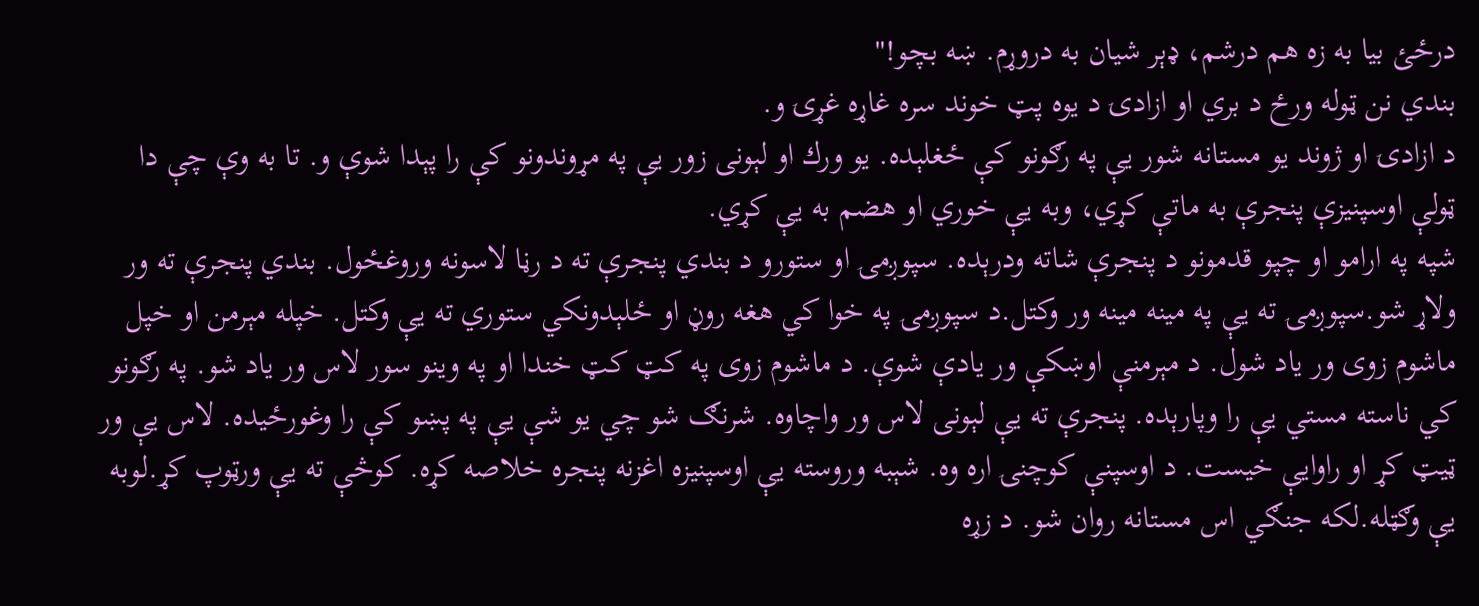درځئ بيا به زه هم درشم، ډېر شيان به دروړم. ښه بچو!"
بندي نن ټوله ورځ د بري او ازادۍ د يوه پټ خوند سره غاړه غړۍ و.
د ازادۍ او ژوند يو مستانه شور يې په رګونو كې ځغلېده. يو ورك او لېونى زور يې په مړوندونو كې را پېدا شوې و. تا به وې چې دا ټولې اوسپنيزې پنجرې به ماتې كړي، وبه يې خوري او هضم به يې كړي.
شپه په ارامو او چپو قدمونو د پنجرې شاته ودرېده. سپوږمۍ او ستورو د بندي پنجرې ته د رڼا لاسونه وروغځول. بندي پنجرې ته ور ولاړ شو.سپوږمۍ ته يې په مينه مينه ور وكتل.د سپوږمۍ په خوا كي هغه روڼ او ځلېدونكي ستوري ته يې وكتل. خپله مېرمن او خپل ماشوم زوى ور ياد شول. د مېرمنې اوښكې ور يادې شوې. د ماشوم زوى په كټ كټ خندا او په وينو سور لاس ور ياد شو. په رګونو كي ناسته مستي يې را وپارېده. پنجرې ته يې لېونى لاس ور واچاوه. شرنګ شو چي يو شې يې په پښو كې را وغورځيده. لاس يې ور ټيټ كړ او راوايې خيست. د اوسپنې كوچنۍ اره وه. شېبه وروسته يې اوسپنيزه اغزنه پنجره خلاصه كړه. كوڅې ته يې ورټوپ كړ.لوبه يې وګټله.لكه جنګي اس مستانه روان شو. د زړه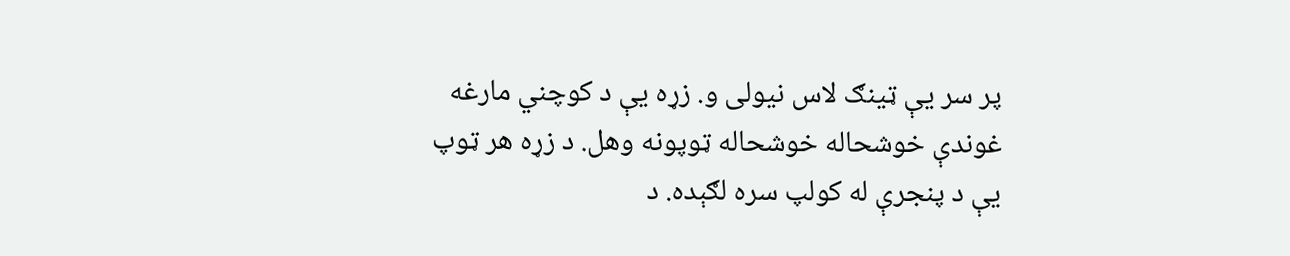پر سر يې ټينګ لاس نيولى و. زړه يې د كوچني مارغه غوندې خوشحاله خوشحاله ټوپونه وهل. د زړه هر ټوپ يې د پنجرې له كولپ سره لګېده. د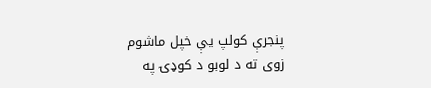پنجرې كولپ يې خپل ماشوم زوى ته د لوبو د كوډۍ په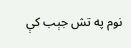نوم په تش جېب كې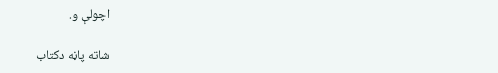اچولې و.

شاته پاڼه دکتاب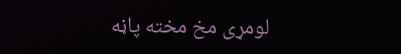لومړی مخ مخته پاڼه